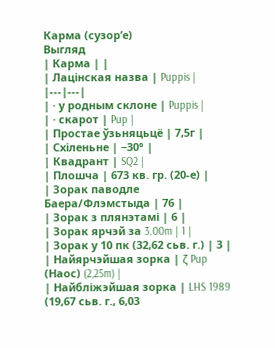Карма (сузор’е)
Выгляд
| Карма | |
| Лацінская назва | Puppis |
|---|---|
| · у родным склоне | Puppis |
| · скарот | Pup |
| Простае ўзьняцьцё | 7,5г |
| Схіленьне | −30° |
| Квадрант | SQ2 |
| Плошча | 673 кв. гр. (20-е) |
| Зорак паводле Баера/Флэмстыда | 76 |
| Зорак з плянэтамі | 6 |
| Зорак ярчэй за 3.00m | 1 |
| Зорак у 10 пк (32,62 сьв. г.) | 3 |
| Найярчэйшая зорка | ζ Pup (Наос) (2,25m) |
| Найбліжэйшая зорка | LHS 1989 (19,67 сьв. г., 6,03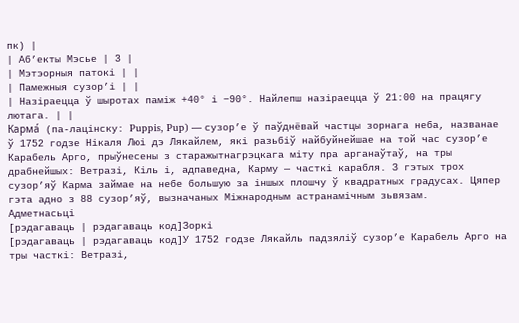пк) |
| Аб’екты Мэсье | 3 |
| Мэтэорныя патокі | |
| Памежныя сузор’і | |
| Назіраецца ў шыротах паміж +40° і −90°. Найлепш назіраецца ў 21:00 на працягу лютага. | |
Карма́ (па-лацінску: Puppis, Pup) — сузор’е ў паўднёвай частцы зорнага неба, названае ў 1752 годзе Нікаля Люі дэ Лякайлем, які разьбіў найбуйнейшае на той час сузор’е Карабель Арго, прыўнесены з старажытнагрэцкага міту пра арганаўтаў, на тры драбнейшых: Ветразі, Кіль і, адпаведна, Карму — часткі карабля. З гэтых трох сузор’яў Карма займае на небе большую за іншых плошчу ў квадратных градусах. Цяпер гэта адно з 88 сузор’яў, вызначаных Міжнародным астранамічным зьвязам.
Адметнасьці
[рэдагаваць | рэдагаваць код]Зоркі
[рэдагаваць | рэдагаваць код]У 1752 годзе Лякайль падзяліў сузор’е Карабель Арго на тры часткі: Ветразі,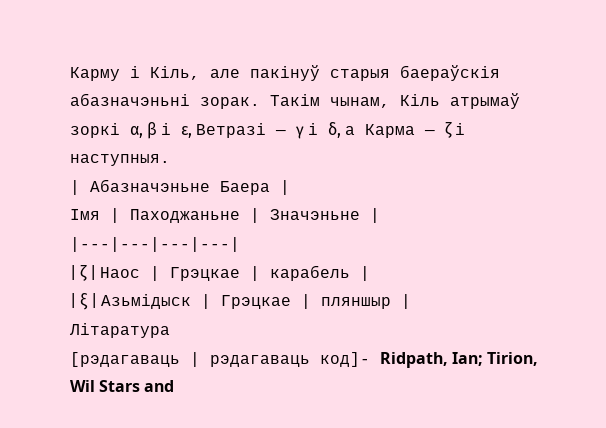Карму і Кіль, але пакінуў старыя баераўскія абазначэньні зорак. Такім чынам, Кіль атрымаў зоркі α, β і ε, Ветразі — γ і δ, а Карма — ζ і наступныя.
| Абазначэньне Баера |
Імя | Паходжаньне | Значэньне |
|---|---|---|---|
| ζ | Наос | Грэцкае | карабель |
| ξ | Азьмідыск | Грэцкае | пляншыр |
Літаратура
[рэдагаваць | рэдагаваць код]- Ridpath, Ian; Tirion, Wil Stars and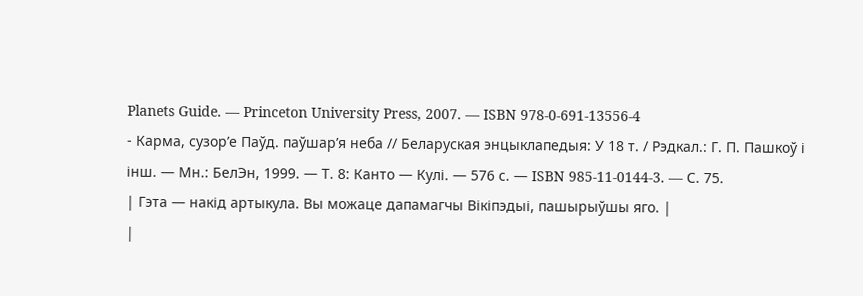Planets Guide. — Princeton University Press, 2007. — ISBN 978-0-691-13556-4
- Карма, сузор’е Паўд. паўшар’я неба // Беларуская энцыклапедыя: У 18 т. / Рэдкал.: Г. П. Пашкоў і інш. — Мн.: БелЭн, 1999. — Т. 8: Канто — Кулі. — 576 с. — ISBN 985-11-0144-3. — С. 75.
| Гэта — накід артыкула. Вы можаце дапамагчы Вікіпэдыі, пашырыўшы яго. |
|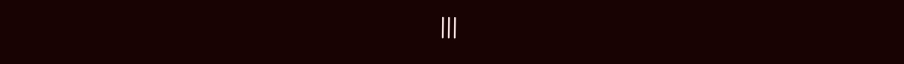|||